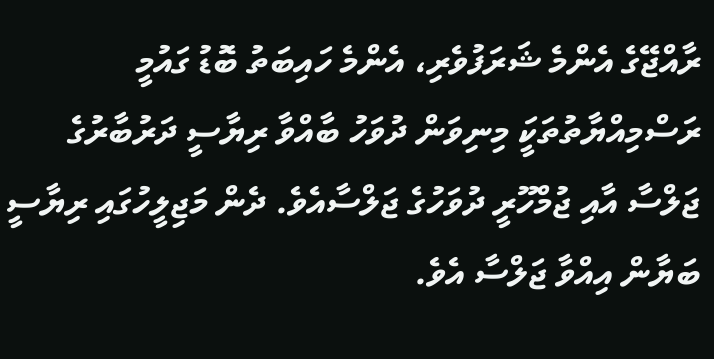ރާއްޖޭގެ އެންމެ ޝަރަފުވެރި، އެންމެ ހައިބަތު ބޮޑު ގައުމީ ރަސްމިއްޔާތުތަކަީ މިނިވަން ދުވަހު ބާއްވާ ރިޔާސީ ދަރުބާރުގެ ޖަލްސާ އާއި ޖުމްހޫރީ ދުވަހުގެ ޖަލްސާއެވެ. ދެން މަޖިލީހުގައި ރިޔާސީ ބަޔާން އިއްވާ ޖަލްސާ އެވެ.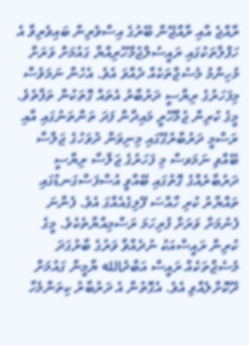ރާއްޖެ އާއި ރާއްޖޭން ބޭރުގެ އިސްވެރިން ބައިވެރިވާ އެ ހަފްލާތަކުގައި ރައީސުލްޖުމްހޫރިއްޔާ ގައުމަށް ވަރަށް މުހިންމު މެސެޖްތަކެއް ދެއްވަ އެވެ. އެހެން ނަމަވެސް މިފަހަރުގެ ރިޔާސީ ދަރުބާރު އެތައް ގޮތަކުން ތަފާތެވެ.
މީގެ ކުރިން ޖުމްހޫރީ މައިދާން ފަދަ ތަންތަނުގައި އާއި ރަސްމީ ދަރުބާރުގޭގައި މިނިވަން ދުވަހުގެ ޖަލްސާ ބޭއްވި ނަމަވސް މި ފަހަރުގެ ޖަލްސާ ރިޔާސީ ދަރުބާރެއްގެ ގޮތުގައި ބޭއްވީ އުސްފަސްގަނޑުގައި ތައްޔާރު ކުރި ހާއްސަ ފޭލިގެއެއްގަ އެވެ. ފެންނަ ފެނުމަށް ވަރަށް ފުރިހަމަ ރަސްމިއްޔާތެކެވެ. މީގެ ކުރިން ރައީސްއަކު ނުދެއްވާ ވަރުގެ ބާރުގަދަ މެސެޖްތަކެއް ރައީސް އަބްދުالله ޔާމީން ގައުމަށް ދޫކޮށްލެއްވި އެވެ. އެގޮތުން އެ ދަރުބާރު ކިތަންމެހާ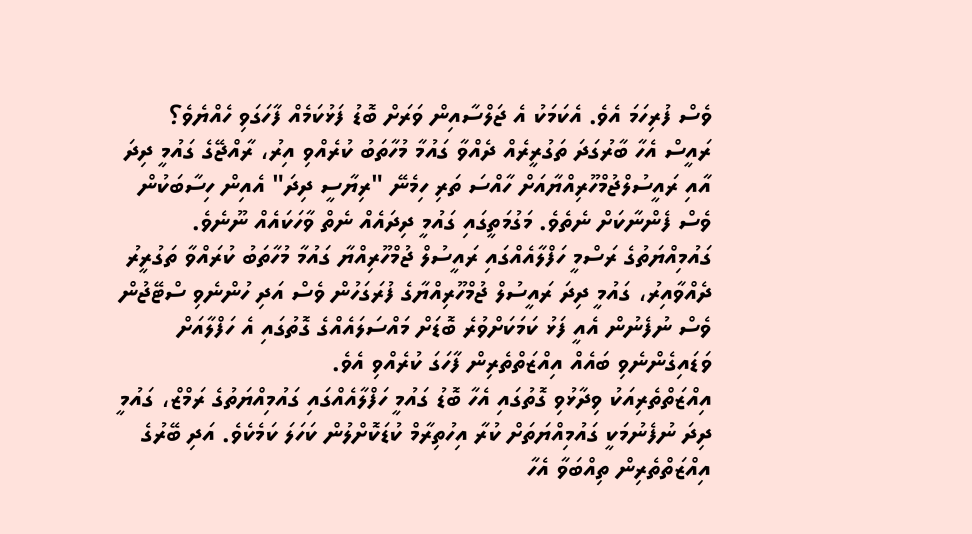ވެސް ފުރިހަމަ އެވެ. އެކަމަކު އެ ޖަލްސާއިން ވަރަށް ބޮޑު ފަޅުކަމެއް ފާހަގަވި ހެއްޔެވެ؟
ރައީސް އެހާ ބާރުގަދަ ތަގުރީރެއް ދެއްވާ ގައުމާ މުހާތަބު ކުރެއްވި އިރު، ރާއްޖޭގެ ގައުމީ ދިދަ އާއި ރައީސުލްޖުމްހޫރިއްޔާއަށް ހާއްސަ ތަރި ހިމެނޭ "ރިޔާސީ ދިދަ" އެއިން ހިސާބަކުން ވެސް ފެންނާކަށް ނެތެވެ. މަގުމަތީގައި ގައުމީ ދިދައެއް ނެތް ވާހަކައެއް ނޫނެވެ. ގައުމިއްޔަތުގެ ރަސްމީ ހަފްލާއެއްގައި ރައީސުލް ޖުމްހޫރިއްޔާ ގައުމާ މުހާތަބު ކުރައްވާ ތަގުރީރު ދެއްވާއިރު، ގައުމީ ދިދަ ރައީސުލް ޖުމްހޫރިއްޔާގެ ފުރަގަހުން ވެސް އަދި ހުންނެވި ސްޓޭޖުން ވެސް ނުފެނުން އެއީ ފަޅު ކަމަކަށްވުރެ ބޮޑަށް މައްސަލައެއްގެ ގޮތުގައި އެ ހަފްލާއަށް ވަޑައިގެންނެވި ބައެއް އިއްޒަތްތެރިން ފާހަގަ ކުރެއްވި އެވެ.
އިއްޒަތްތެރިއަކު ވިދާޅުވި ގޮތުގައި އެހާ ބޮޑު ގައުމީ ހަފްލާއެއްގައި ގައުމިއްޔަތުގެ ރަމްޒް، ގައުމީ ދިދަ ނުފެނުމަކީ ގައުމިއްޔަތަށް ކުރާ އިހުތިރާމް ކުޑަކޮށްލުން ކަހަލަ ކަމެކެވެ. އަދި ބޭރުގެ އިއްޒަތްތެރިން ތިއްބަވާ އެހާ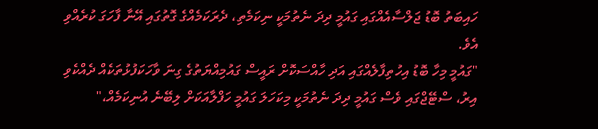ހައިބަތު ބޮޑު ޖަލްސާއެއްގައި ގައުމީ ދިދަ ނެތުމަކީ ނިކަމެތި، ދެރަކަމެއްގެ ގޮތުގައި އޭނާ ފާހަގަ ކުރެއްވި އެވެ.
"ގައުމީ މިހާ ބޮޑު އިހުތިފާލެއްގައި އަދި ހާއްސަކޮށް ރައީސް ގައުމިއްޔަތުގެ ގިނަ ވާހަކަފުޅުތަކެއް ދެއްކެވި އިރު، ސްޓޭޖްގައި ވެސް ގައުމީ ދިދަ ނެތުމަކީ މިކަހަލަ ގައުމީ ހަފްލާއަކަށް ލިބޭނެ އުނިކަމެއް،"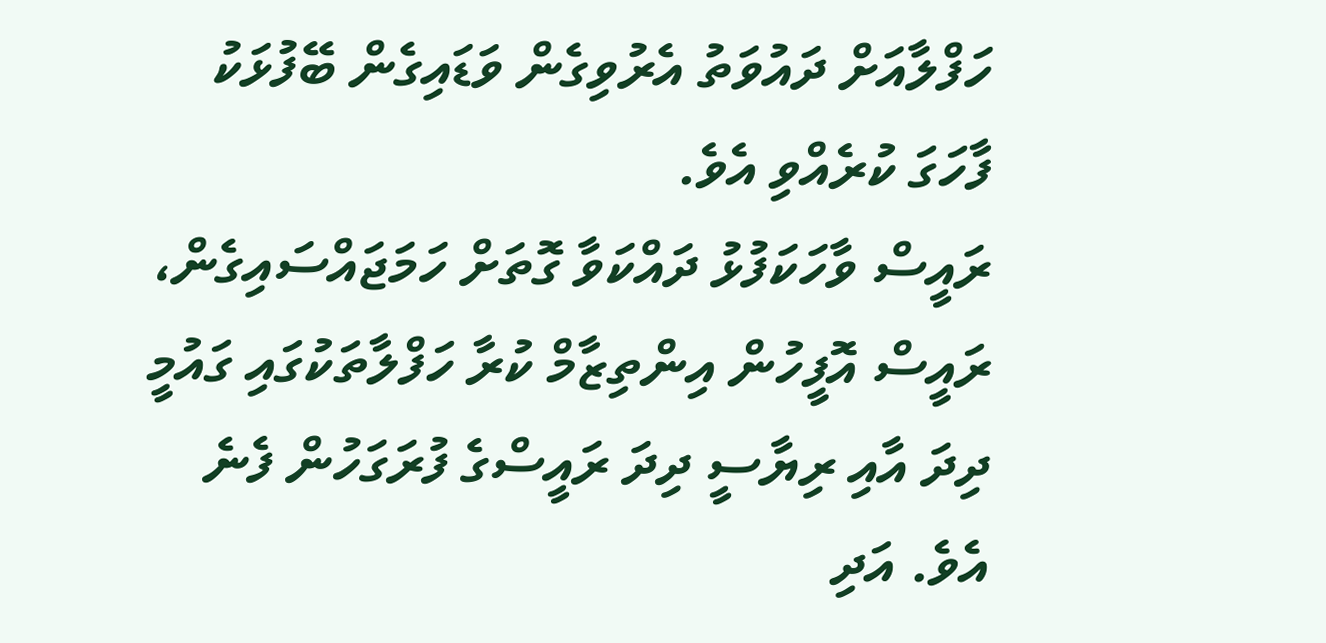ހަފްލާއަށް ދައުވަތު އެރުވިގެން ވަޑައިގެން ބޭފުޅަކު ފާހަގަ ކުރެއްވި އެވެ.
ރައީސް ވާހަކަފުޅު ދައްކަވާ ގޮތަށް ހަމަޖައްސައިގެން، ރައީސް އޮފީހުން އިންތިޒާމް ކުރާ ހަފްލާތަކުގައި ގައުމީ ދިދަ އާއި ރިޔާސީ ދިދަ ރައީސްގެ ފުރަގަހުން ފެނެ އެވެ. އަދި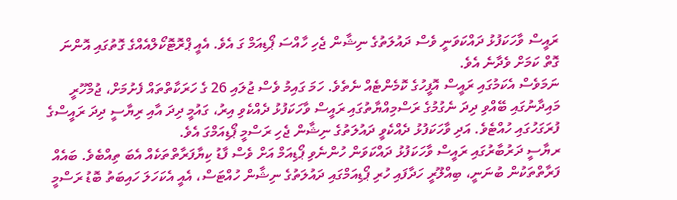ރައީސް ވާހަކަފުޅު ދައްކަވަނީ ވެސް ދައުލަތުގެ ނިޝާން ޖެހި ހާއްސަ ޕޯޑިއަމް ގަ އެވެ. އެއީ ޕްރޮޓޮކޯލްއެއްގެ ގޮތުގައި އޮންނަ ގޮތް ކަމަށް ވެދާނެ އެވެ.
ނަމަވެސް އެކަމުގައި ރައީސް އޮފީހުގެ ކޮމެންޓެއް ނެތެވެ. ހަމަ ގައިމު ވެސް ޖުލައި 26 ގެ ހަރަކާތްތައް ފެށުމަށް، ޖުމްހޫރީ މައިދާނުގައި ބޭއްވި ދިދަ ނެގުމުގެ ރަސްމިއްޔާތުގައި ރައީސް ވާހަކަފުޅު ދެއްކެވި އިރު، ގައުމީ ދިދަ އާއި ރިޔާސީ ދިދަ ރައީސްގެ ފުރަގަހުގައި ހުއްޓެވެ. އަދި ވާހަކަފުޅު ދެއްކެވީ ދައުލަތުގެ ނިޝާން ޖެހި ރަސްމީ ޕޯޑިއަމްގަ އެވެ.
ރޔާސީ ދަރުބާރުގައި ރައީސް ވާހަކަފުޅު ދައްކަވަން ހުންނެވި ޕޯޑިއަމް އަށް ވެސް ފާޑު ކިޔާފަރާތްތަކެއް އެބަ ތިއްބެވެ. ބައެއް ފަރާތްތަކުން ބުނަނީ، ބިއްލޫރީ ހަދާފައި ހުރި ޕޯޑިއަމްގައި ދައުލަތުގެ ނިޝާން ހުއްޓަސް، އެއީ އެކަހަލަ ހައިބަތު ބޮޑު ރަސްމީ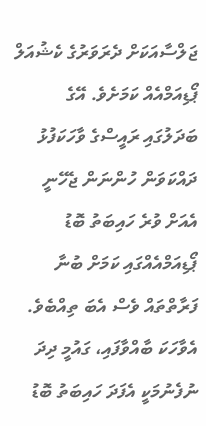ޖަލްސާއަކަށް ދެރަވަރުގެ ކެޝުއަލް ޕޯޑިއަމްއެއް ކަމަށެވެ. އޭގެ ބަދަލުގައި ރައީސްގެ ވާހަކަފުޅު ދައްކަވަން ހުންނަން ޖެހޭނީ އެއަށް ވުރެ ހައިބަތު ބޮޑު ޕޯޑިއަމްއެއްގައި ކަމަށް ބުނާ ފަރާތްތައް ވެސް އެބަ ތިއްބެވެ.
އެވާހަކަ ބާއްވާފައި، ގައުމީ ދިދަ ނުފެނުމަކީ އެފަދަ ހައިބަތު ބޮޑު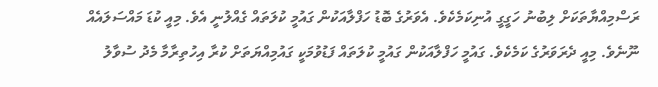ރަސްމިއްޔާތަކަށް ލިބުނު ހަގީގީ އުނިކަމެކެވެ. އެވަރުގެ ބޮޑު ހަފްލާއަކުން ގައުމީ ކުލަތައް ގެއްލުނީ އެވެ. މިއީ ކުޑަ މައްސަލައެއް ނޫނެވެ. މިއީ ދެރަވަރުގެ ކަމެކެވެ. ގައުމީ ހަފްލާއަކުން ގައުމީ ކުލަތައް ފަޑުވުމަކީ ގައުމިއްޔަތަށް ކުރާ އިހުތިރާމާ މެދު ސުވާލު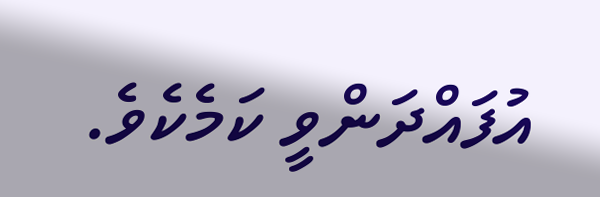އުފައްދަންވީ ކަމެކެވެ.